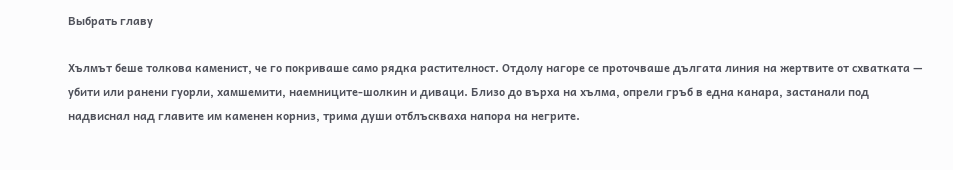Выбрать главу

Хълмът беше толкова каменист, че го покриваше само рядка растителност. Отдолу нагоре се проточваше дългата линия на жертвите от схватката — убити или ранени гуорли, хамшемити, наемниците-шолкин и диваци. Близо до върха на хълма, опрели гръб в една канара, застанали под надвиснал над главите им каменен корниз, трима души отблъскваха напора на негрите.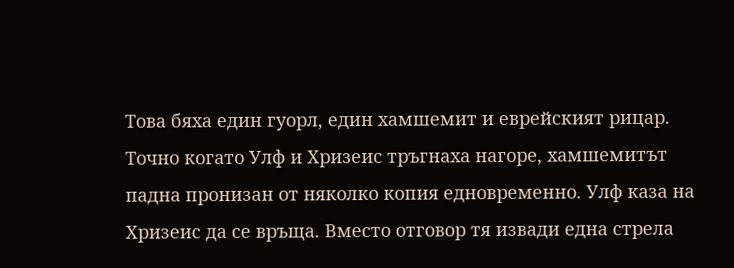Това бяха един гуорл, един хамшемит и еврейският рицар. Точно когато Улф и Хризеис тръгнаха нагоре, хамшемитът падна пронизан от няколко копия едновременно. Улф каза на Хризеис да се връща. Вместо отговор тя извади една стрела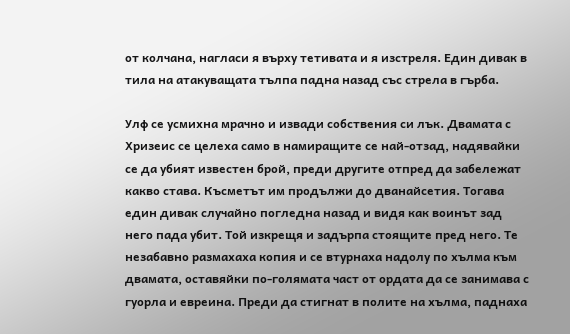от колчана, нагласи я върху тетивата и я изстреля. Един дивак в тила на атакуващата тълпа падна назад със стрела в гърба.

Улф се усмихна мрачно и извади собствения си лък. Двамата с Хризеис се целеха само в намиращите се най-отзад, надявайки се да убият известен брой, преди другите отпред да забележат какво става. Късметът им продължи до дванайсетия. Тогава един дивак случайно погледна назад и видя как воинът зад него пада убит. Той изкрещя и задърпа стоящите пред него. Те незабавно размахаха копия и се втурнаха надолу по хълма към двамата, оставяйки по-голямата част от ордата да се занимава с гуорла и евреина. Преди да стигнат в полите на хълма, паднаха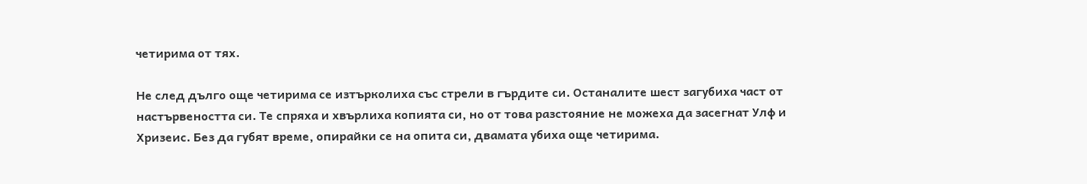четирима от тях.

Не след дълго още четирима се изтърколиха със стрели в гърдите си. Останалите шест загубиха част от настървеността си. Те спряха и хвърлиха копията си, но от това разстояние не можеха да засегнат Улф и Хризеис. Без да губят време, опирайки се на опита си, двамата убиха още четирима.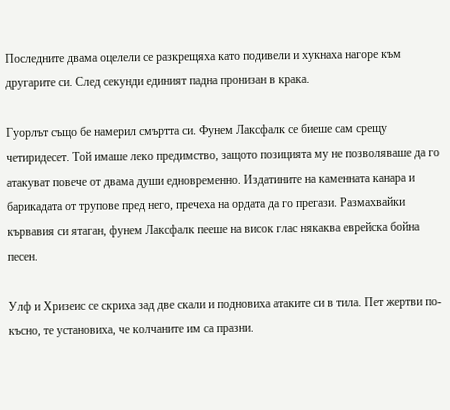Последните двама оцелели се разкрещяха като подивели и хукнаха нагоре към другарите си. След секунди единият падна пронизан в крака.

Гуорлът също бе намерил смъртта си. Фунем Лаксфалк се биеше сам срещу четиридесет. Той имаше леко предимство, защото позицията му не позволяваше да го атакуват повече от двама души едновременно. Издатините на каменната канара и барикадата от трупове пред него, пречеха на ордата да го прегази. Размахвайки кървавия си ятаган, фунем Лаксфалк пееше на висок глас някаква еврейска бойна песен.

Улф и Хризеис се скриха зад две скали и подновиха атаките си в тила. Пет жертви по-късно, те установиха, че колчаните им са празни.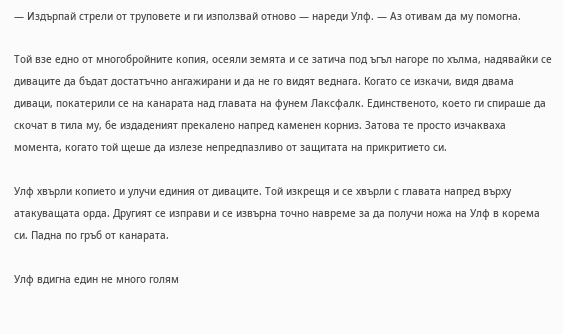— Издърпай стрели от труповете и ги използвай отново — нареди Улф. — Аз отивам да му помогна.

Той взе едно от многобройните копия, осеяли земята и се затича под ъгъл нагоре по хълма, надявайки се диваците да бъдат достатъчно ангажирани и да не го видят веднага. Когато се изкачи, видя двама диваци, покатерили се на канарата над главата на фунем Лаксфалк. Единственото, което ги спираше да скочат в тила му, бе издаденият прекалено напред каменен корниз. Затова те просто изчакваха момента, когато той щеше да излезе непредпазливо от защитата на прикритието си.

Улф хвърли копието и улучи единия от диваците. Той изкрещя и се хвърли с главата напред върху атакуващата орда. Другият се изправи и се извърна точно навреме за да получи ножа на Улф в корема си. Падна по гръб от канарата.

Улф вдигна един не много голям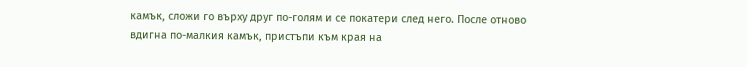камък, сложи го върху друг по-голям и се покатери след него. После отново вдигна по-малкия камък, пристъпи към края на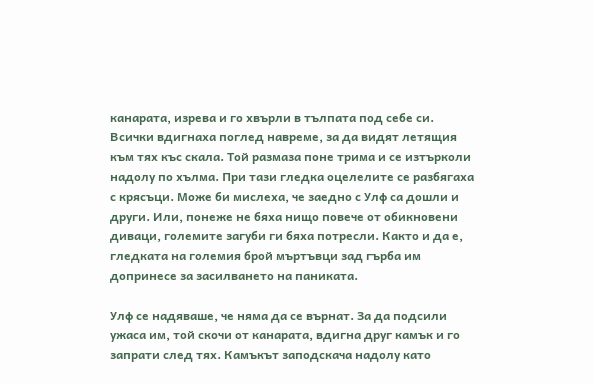канарата, изрева и го хвърли в тълпата под себе си. Всички вдигнаха поглед навреме, за да видят летящия към тях къс скала. Той размаза поне трима и се изтърколи надолу по хълма. При тази гледка оцелелите се разбягаха с крясъци. Може би мислеха, че заедно с Улф са дошли и други. Или, понеже не бяха нищо повече от обикновени диваци, големите загуби ги бяха потресли. Както и да е, гледката на големия брой мъртъвци зад гърба им допринесе за засилването на паниката.

Улф се надяваше, че няма да се върнат. За да подсили ужаса им, той скочи от канарата, вдигна друг камък и го запрати след тях. Камъкът заподскача надолу като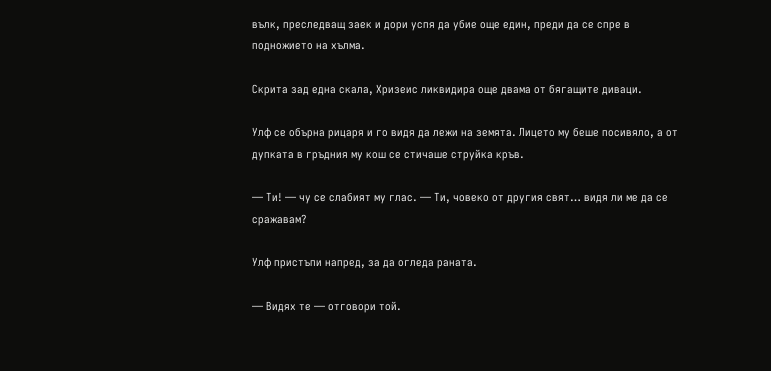вълк, преследващ заек и дори успя да убие още един, преди да се спре в подножието на хълма.

Скрита зад една скала, Хризеис ликвидира още двама от бягащите диваци.

Улф се обърна рицаря и го видя да лежи на земята. Лицето му беше посивяло, а от дупката в гръдния му кош се стичаше струйка кръв.

— Ти! — чу се слабият му глас. — Ти, човеко от другия свят… видя ли ме да се сражавам?

Улф пристъпи напред, за да огледа раната.

— Видях те — отговори той.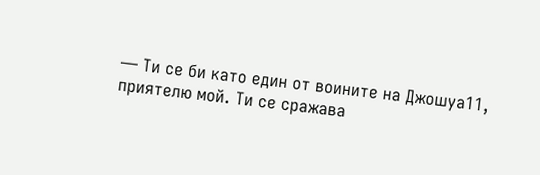— Ти се би като един от воините на Джошуа11, приятелю мой. Ти се сражава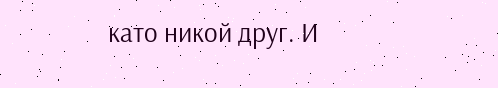като никой друг. И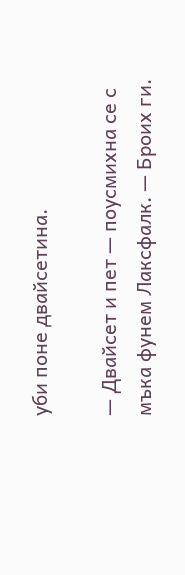уби поне двайсетина.

— Двайсет и пет — поусмихна се с мъка фунем Лаксфалк. — Броих ги.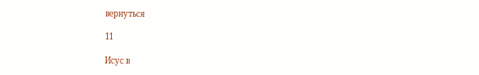вернуться

11

Исус в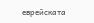еврейската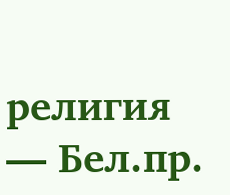религия — Бел.пр.